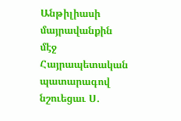Անթիլիասի մայրավանքին մէջ Հայրապետական պատարագով նշուեցաւ Ս.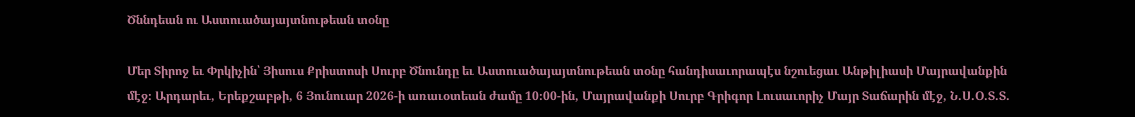Ծննդեան ու Աստուածայայտնութեան տօնը

Մեր Տիրոջ եւ Փրկիչին՝ Յիսուս Քրիստոսի Սուրբ Ծնունդը եւ Աստուածայայտնութեան տօնը հանդիսաւորապէս նշուեցաւ Անթիլիասի Մայրավանքին մէջ։ Արդարեւ, Երեքշաբթի, 6 Յունուար 2026-ի առաւօտեան ժամը 10։00-ին, Մայրավանքի Սուրբ Գրիգոր Լուսաւորիչ Մայր Տաճարին մէջ, Ն.Ս.Օ.Տ.Տ.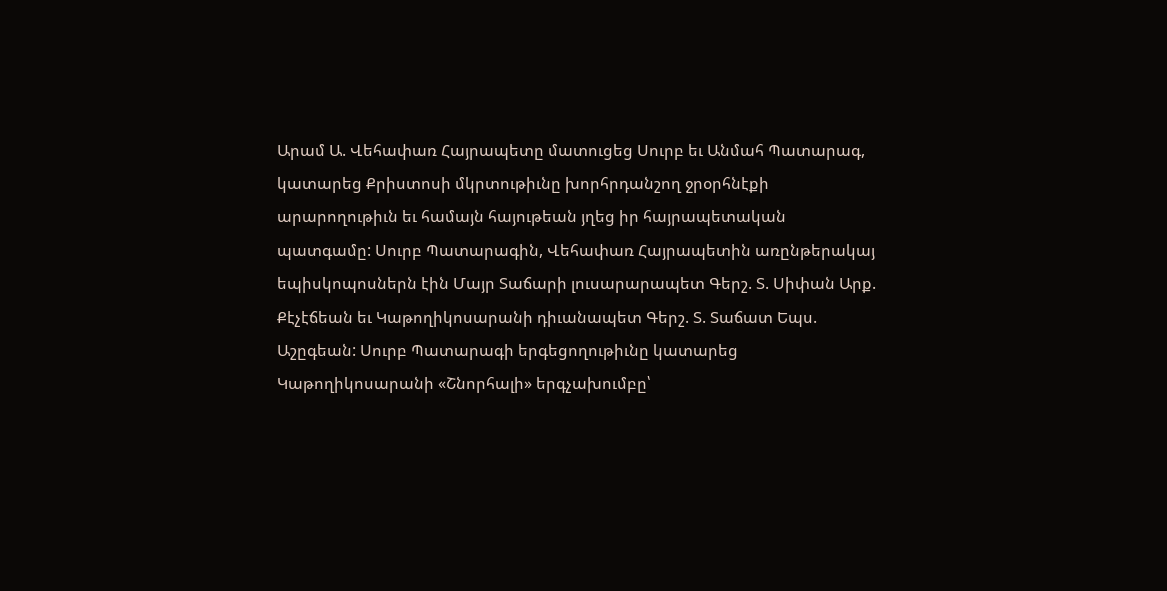Արամ Ա. Վեհափառ Հայրապետը մատուցեց Սուրբ եւ Անմահ Պատարագ, կատարեց Քրիստոսի մկրտութիւնը խորհրդանշող ջրօրհնէքի արարողութիւն եւ համայն հայութեան յղեց իր հայրապետական պատգամը: Սուրբ Պատարագին, Վեհափառ Հայրապետին առընթերակայ եպիսկոպոսներն էին Մայր Տաճարի լուսարարապետ Գերշ. Տ. Սիփան Արք. Քէչէճեան եւ Կաթողիկոսարանի դիւանապետ Գերշ. Տ. Տաճատ Եպս. Աշըգեան: Սուրբ Պատարագի երգեցողութիւնը կատարեց Կաթողիկոսարանի «Շնորհալի» երգչախումբը՝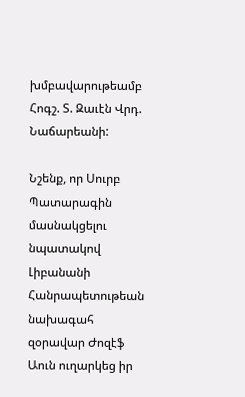խմբավարութեամբ Հոգշ. Տ. Զաւէն Վրդ. Նաճարեանի:

Նշենք, որ Սուրբ Պատարագին մասնակցելու նպատակով Լիբանանի Հանրապետութեան նախագահ զօրավար Ժոզէֆ Աուն ուղարկեց իր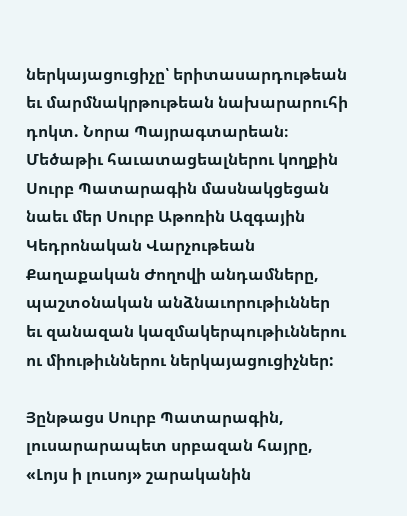ներկայացուցիչը՝ երիտասարդութեան եւ մարմնակրթութեան նախարարուհի դոկտ. Նորա Պայրագտարեան։ Մեծաթիւ հաւատացեալներու կողքին Սուրբ Պատարագին մասնակցեցան նաեւ մեր Սուրբ Աթոռին Ազգային Կեդրոնական Վարչութեան Քաղաքական Ժողովի անդամները, պաշտօնական անձնաւորութիւններ եւ զանազան կազմակերպութիւններու ու միութիւններու ներկայացուցիչներ:

Յընթացս Սուրբ Պատարագին, լուսարարապետ սրբազան հայրը, «Լոյս ի լուսոյ» շարականին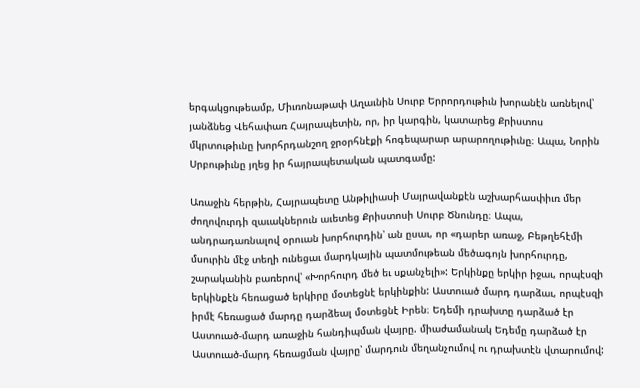երգակցութեամբ, Միւռոնաթափ Աղաւնին Սուրբ Երրորդութիւն խորանէն առնելով՝ յանձնեց Վեհափառ Հայրապետին, որ, իր կարգին, կատարեց Քրիստոս մկրտութիւնը խորհրդանշող ջրօրհնէքի հոգեպարար արարողութիւնը։ Ապա, Նորին Սրբութիւնը յղեց իր հայրապետական պատգամը:

Առաջին հերթին, Հայրապետը Անթիլիասի Մայրավանքէն աշխարհասփիւռ մեր ժողովուրդի զաւակներուն աւետեց Քրիստոսի Սուրբ Ծնունդը։ Ապա, անդրադառնալով օրուան խորհուրդին՝ ան ըսաւ, որ «դարեր առաջ, Բեթղեհէմի մսուրին մէջ տեղի ունեցաւ մարդկային պատմութեան մեծագոյն խորհուրդը, շարականին բառերով՝ «Խորհուրդ մեծ եւ սքանչելի»: Երկինքը երկիր իջաւ, որպէսզի երկինքէն հեռացած երկիրը մօտեցնէ երկինքին: Աստուած մարդ դարձաւ, որպէսզի իրմէ հեռացած մարդը դարձեալ մօտեցնէ Իրեն։ Եդեմի դրախտը դարձած էր Աստուած-մարդ առաջին հանդիպման վայրը. միաժամանակ Եդեմը դարձած էր Աստուած-մարդ հեռացման վայրը՝ մարդուն մեղանչումով ու դրախտէն վտարումով: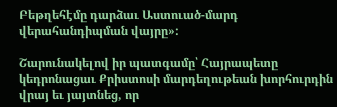Բեթղեհէմը դարձաւ Աստուած-մարդ վերահանդիպման վայրը»:

Շարունակելով իր պատգամը՝ Հայրապետը կեդրոնացաւ Քրիստոսի մարդեղութեան խորհուրդին վրայ եւ յայտնեց, որ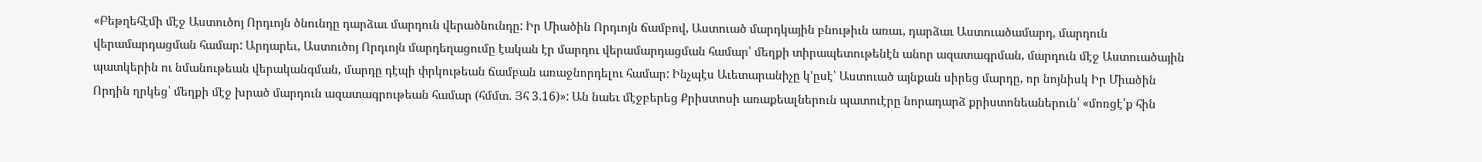«Բեթղեհէմի մէջ Աստուծոյ Որդւոյն ծնունդը դարձաւ մարդուն վերածնունդը: Իր Միածին Որդւոյն ճամբով, Աստուած մարդկային բնութիւն առաւ, դարձաւ Աստուածամարդ, մարդուն վերամարդացման համար: Արդարեւ, Աստուծոյ Որդւոյն մարդեղացումը էական էր մարդու վերամարդացման համար՝ մեղքի տիրապետութենէն անոր ազատագրման, մարդուն մէջ Աստուածային պատկերին ու նմանութեան վերականգման, մարդը դէպի փրկութեան ճամբան առաջնորդելու համար: Ինչպէս Աւետարանիչը կ՚ըսէ՝ Աստուած այնքան սիրեց մարդը, որ նոյնիսկ Իր Միածին Որդին ղրկեց՝ մեղքի մէջ խրած մարդուն ազատագրութեան համար (հմմտ. Յհ 3.16)»: Ան նաեւ մէջբերեց Քրիստոսի առաքեալներուն պատուէրը նորադարձ քրիստոնեաներուն՝ «մոռցէ՛ք հին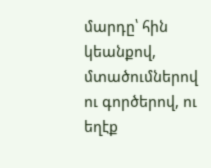մարդը՝ հին կեանքով, մտածումներով ու գործերով, ու եղէք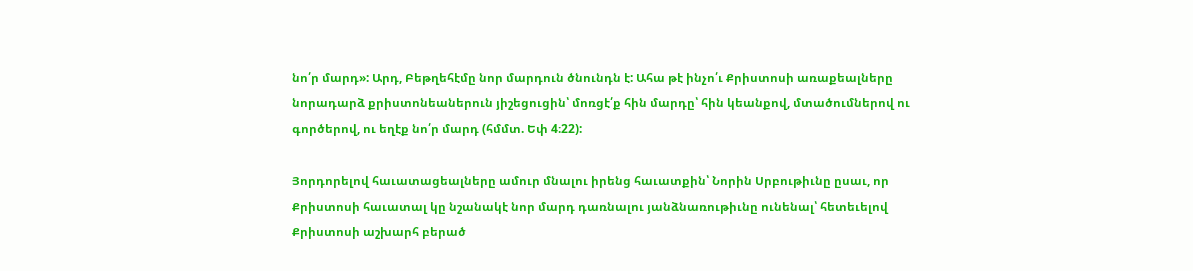նո՛ր մարդ»: Արդ, Բեթղեհէմը նոր մարդուն ծնունդն է: Ահա թէ ինչո՛ւ Քրիստոսի առաքեալները նորադարձ քրիստոնեաներուն յիշեցուցին՝ մոռցէ՛ք հին մարդը՝ հին կեանքով, մտածումներով ու գործերով, ու եղէք նո՛ր մարդ (հմմտ. Եփ 4։22):

Յորդորելով հաւատացեալները ամուր մնալու իրենց հաւատքին՝ Նորին Սրբութիւնը ըսաւ, որ Քրիստոսի հաւատալ կը նշանակէ նոր մարդ դառնալու յանձնառութիւնը ունենալ՝ հետեւելով Քրիստոսի աշխարհ բերած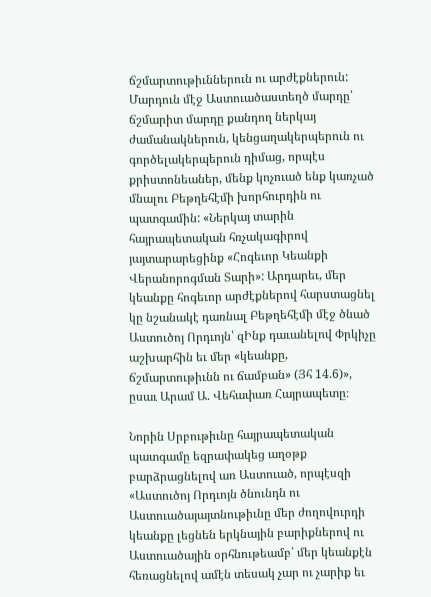ճշմարտութիւններուն ու արժէքներուն: Մարդուն մէջ Աստուածաստեղծ մարդը՝ ճշմարիտ մարդը քանդող ներկայ ժամանակներուն, կենցաղակերպերուն ու գործելակերպերուն դիմաց, որպէս քրիստոնեաներ, մենք կոչուած ենք կառչած մնալու Բեթղեհէմի խորհուրդին ու պատգամին: «Ներկայ տարին հայրապետական հռչակագիրով յայտարարեցինք «Հոգեւոր Կեանքի Վերանորոգման Տարի»: Արդարեւ, մեր կեանքը հոգեւոր արժէքներով հարստացնել կը նշանակէ դառնալ Բեթղեհէմի մէջ ծնած Աստուծոյ Որդւոյն՝ զԻնք դաւանելով Փրկիչը աշխարհին եւ մեր «կեանքը, ճշմարտութիւնն ու ճամբան» (Յհ 14.6)», ըսաւ Արամ Ա. Վեհափառ Հայրապետը։

Նորին Սրբութիւնը հայրապետական պատգամը եզրափակեց աղօթք բարձրացնելով առ Աստուած, որպէսզի «Աստուծոյ Որդւոյն ծնունդն ու Աստուածայայտնութիւնը մեր ժողովուրդի կեանքը լեցնեն երկնային բարիքներով ու Աստուածային օրհնութեամբ՝ մեր կեանքէն հեռացնելով ամէն տեսակ չար ու չարիք եւ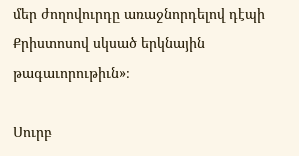մեր ժողովուրդը առաջնորդելով դէպի Քրիստոսով սկսած երկնային թագաւորութիւն»։

Սուրբ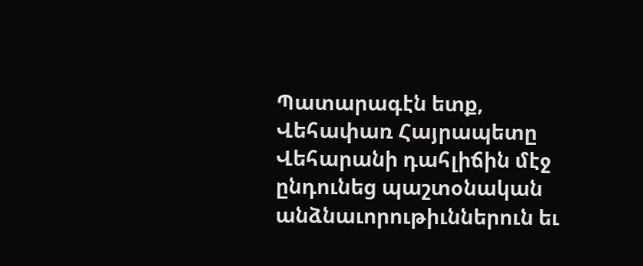Պատարագէն ետք, Վեհափառ Հայրապետը Վեհարանի դահլիճին մէջ ընդունեց պաշտօնական անձնաւորութիւններուն եւ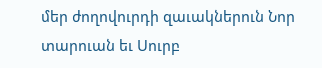մեր ժողովուրդի զաւակներուն Նոր տարուան եւ Սուրբ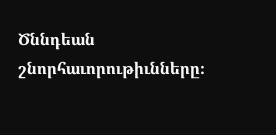Ծննդեան շնորհաւորութիւնները։